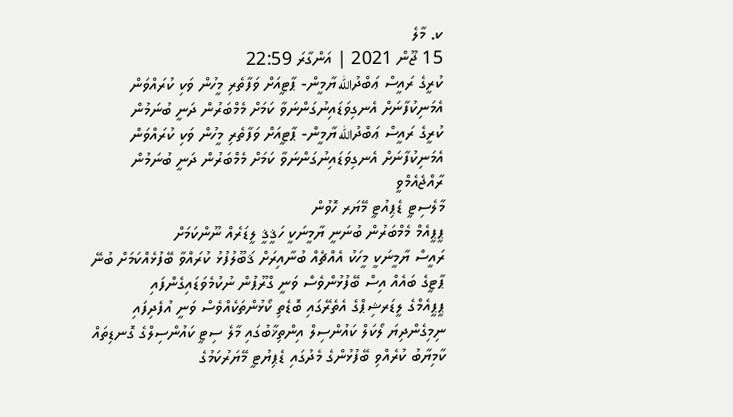ކ. މާލެ
15 ޖޫން 2021 | އަންގާރަ 22:59
ކުރީގެ ރައީސް ޢަބްދުالله ޔާމީން- ޕާޓީއަށް ވަފާތެރި މީހުން ވަކި ކުރައްވަން އެމަނިކުފާނަށް އެނގިވަޑައިނުގަންނަވާ ކަމަށް މެމްބަރުން ދަނީ ބުނަމުން
ކުރީގެ ރައީސް ޢަބްދުالله ޔާމީން- ޕާޓީއަށް ވަފާތެރި މީހުން ވަކި ކުރައްވަން އެމަނިކުފާނަށް އެނގިވަޑައިނުގަންނަވާ ކަމަށް މެމްބަރުން ދަނީ ބުނަމުން
ރާއްޖެއެމްވީ
މާލެސިޓީ ޑެޕިއުޓީ މޭޔަރ ހޮވުން
ޕީޕީއެމް މެމްބަރުން ބުނަނީ ޔާމީނަކީ ހަޤީޤީ ލީޑަރެއް ނޫންކަމަށް
ރައީސް ޔާމީނަކީ މީހަކު އެއްޗެއް ބުނާއިރަށް ޤަބޫލުފުޅު ކުރައްވާ ބޭފުޅެއްކަމަށް ބުނޭ
ޕާޓީގެ ބައެއް އިސް ބޭފުޅުންވެސް ވަނީ ގްރޫޕުން ނުކުމެވަޑައިގެންފައި
ޕީޕީއެމްގެ ލީޑަރޝިޕްގެ އެތެރޭގައި ބޮޑެތި ކޯޅުންތަކެއްވެސް ވަނީ އުފެދިފައި
ނިމިގެންދިޔަ ލޯކަލް ކައުންސިލް އިންތިޚާބުގައި މާލެ ސިޓީ ކައުންސިލްގެ ގޮނޑިތައް ކާމިޔާބު ކުރެއްވި ބޭފުޅުންގެ މެދުގައި ޑެޕިޔުޓީ މޭޔަރުކަމުގެ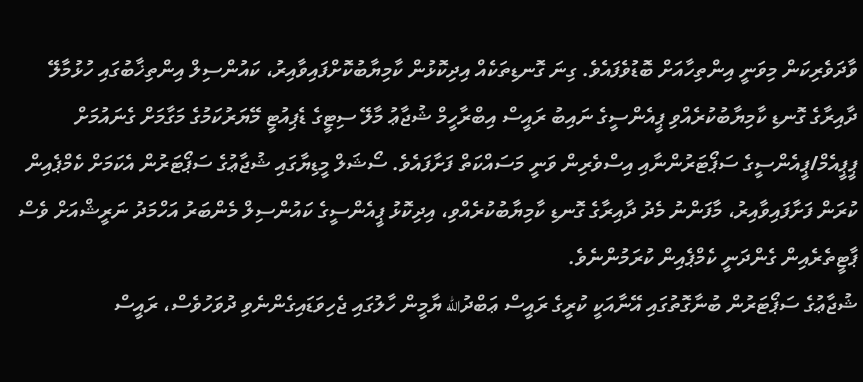ވާދަވެރިކަން މިވަނީ އިންތިހާއަށް ބޮޑުވެފައެވެ. ގިނަ ގޮނޑިތަކެއް އިދިކޮޅުން ކާމިޔާބުކޮށްފައިވާއިރު، ކައުންސިލް އިންތިޚާބުގައި ހުޅުމާލޭ ދާއިރާގެ ގޮނޑި ކާމިޔާބުކުރެއްވި ޕީއެންސީގެ ނައިބު ރައީސް އިބްރާހީމް ޝުޖާޢު މާލޭ ސިޓީގެ ޑެޕިއުޓީ މޭޔަރުކަމުގެ މަގާމަށް ގެނައުމަށް ޕީޕީއެމް/ޕީއެންސީގެ ސަޕޯޓަރުންނާއި އިސްވެރިން ވަނީ މަސައްކަތް ފަށާފައެވެ. ސޯޝަލް މީޑިޔާގައި ޝުޖާޢުގެ ސަޕޯޓަރުން އެކަމަށް ކެމްޕެއިން ކުރަން ފަށާފައިވާއިރު، މާފަންނު މެދު ދާއިރާގެ ގޮނޑި ކާމިޔާބުކުރެއްވި، އިދިކޮޅު ޕީއެންސީގެ ކައުންސިލް މެންބަރު އަހްމަދު ނަރީޝްއަށް ވެސް ޕާޓީތެރެއިން ގެންދަނީ ކެމްޕެއިން ކުރަމުންނެވެ.
ޝުޖާޢުގެ ސަޕޯޓަރުން ބުނާގޮތުގައި އޭނާއަކީ ކުރީގެ ރައީސް ޢަބްދުالله ޔާމީން ހާލުގައި ޖެހިވަޑައިގެންނެވި ދުވަހުވެސް، ރައީސް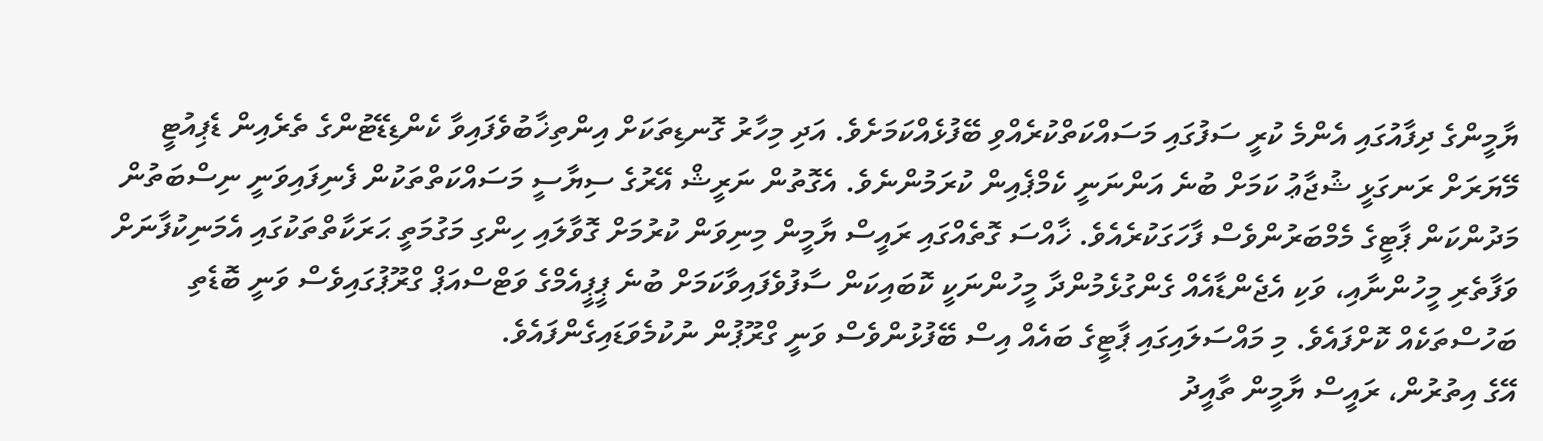ޔާމީންގެ ދިފާއުގައި އެންމެ ކުރީ ސަފުގައި މަސައްކަތްކުރެއްވި ބޭފުޅެއްކަމަށެވެ. އަދި މިހާރު ގޮނޑިތަކަށް އިންތިޚާބުވެފައިވާ ކެންޑިޑޭޓުންގެ ތެރެއިން ޑެޕިއުޓީ މޭޔަރަށް ރަނގަޅީ ޝުޖާޢު ކަމަށް ބުނެ އަންނަނީ ކެމްޕެއިން ކުރަމުންނެވެ. އެގޮތުން ނަރީޝް އޭރުގެ ސިޔާސީ މަސައްކަތްތަކުން ފެނިފައިވަނީ ނިސްބަތުން މަދުންކަން ޕާޓީގެ މެމްބަރުންވެސް ފާހަގަކުރެއެވެ. ޚާއްސަ ގޮތެއްގައި ރައީސް ޔާމީން މިނިވަން ކުރުމަށް ގޮވާލައި ހިންގި މަގުމަތީ ޙަރަކާތްތަކުގައި އެމަނިކުފާނަށް ވަފާތެރި މީހުންނާއި، ވަކި އެޖެންޑާއެއް ގެންގުޅެމުންދާ މީހުންނަކީ ކޮބައިކަން ސާފުވެފައިވާކަމަށް ބުނެ ޕީޕީއެމްގެ ވަޓްސްއަޕް ގްރޫޕުގައިވެސް ވަނީ ބޮޑެތި ބަހުސްތަކެއް ކޮށްފައެވެ. މި މައްސަލައިގައި ޕާޓީގެ ބައެއް އިސް ބޭފުޅުންވެސް ވަނީ ގްރޫޕުން ނުކުމެވަޑައިގެންފައެވެ.
އޭގެ އިތުރުން، ރައީސް ޔާމީން ތާއީދު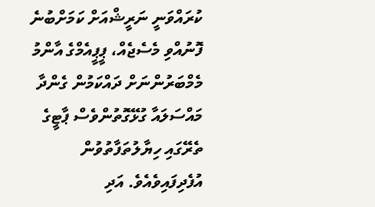ކުރައްވަނީ ނަރީޝްއަށް ކަމަށްބުނެ ފޮނުއްވި މެސެޖެއް، ޕީޕީއެމްގެ އާންމު މެމްބަރުންނަށް ދައްކަމުން ގެންދާ މައްސަލައާ ގުޅޭގޮތުންވެސް ޕާޓީގެ ތެރޭގައި ހިޔާލުތަފާތުވުން އުފެދިފައިވެއެވެ. އަދި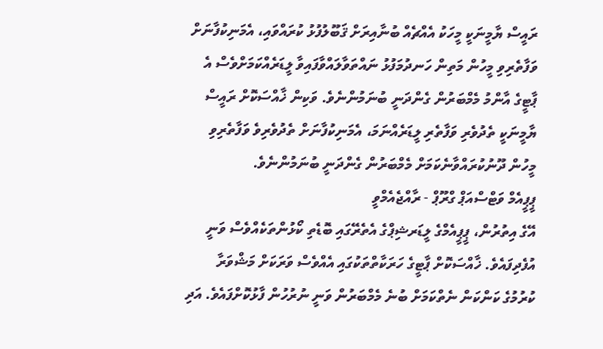ރައީސް ޔާމީނަކީ މީހަކު އެއްޗެއް ބުނާއިރަށް ޤަބޫލުފުޅު ކުރައްވައި، އެމަނިކުފާނަށް ވަފާތެރިވި މީހުން މަތިން ހަނދުމަފުޅު ނައްތަވާލައްވާފައިވާ ލީޑަރެއްކަމަށްވެސް އެ ޕާޓީގެ އާންމު މެމްބަރުން ގެންދަނީ ބުނަމުންނެވެ. ވަކިން ޚާއްސަކޮށް ރައީސް ޔާމީނަކީ ތެދުވެރި ވަފާތެރި ލީޑަރެއްނަމަ، އެމަނިކުފާނަށް ތެދުވެރިވެ ވަފާތެރިވި މީހުން ދޫނުކުރައްވާނެކަމަށް މެމްބަރުން ގެންދަނީ ބުނަމުންނެވެ.
ޕީޕީއެމް ވަޓްސްއަޕް ގްރޫޕް - ރާއްޖެއެމްވީ
އޭގެ އިތުރުން، ޕީޕީއެމްގެ ލީޑަރޝިޕްގެ އެތެރޭގައި ބޮޑެތި ކޯޅުންތަކެއްވެސް ވަނީ އުފެދިފައެވެ. ޚާއްސަކޮށް ޕާޓީގެ ހަރަކާތްތަކުގައި އެއްވެސް ވަރަކަށް މަޝްވަރާ ކުރުމުގެ ކަންކަން ނެތްކަމަށް ބުނެ މެމްބަރުން ވަނީ ނުރުހުން ފާޅުކޮށްފައެވެ. އަދި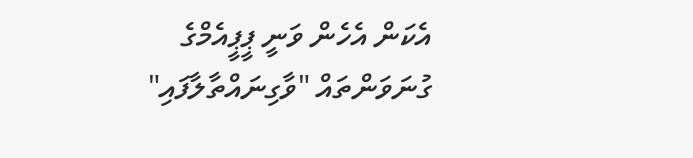އެކަން އެހެން ވަނީ ޕީޕީއެމްގެ ގުނަވަންތައް "ވާގިނައްތާލާފައި"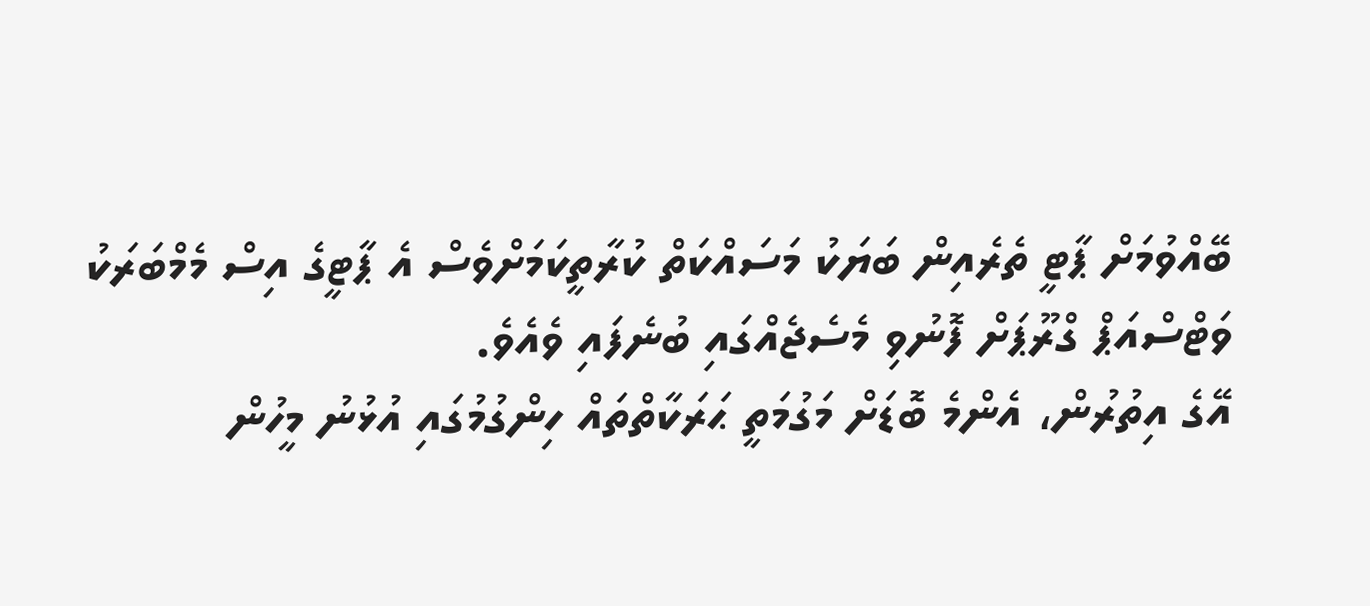ބޭއްވުމަށް ޕާޓީ ތެރެއިން ބަޔަކު މަސައްކަތް ކުރާތީކަމަށްވެސް އެ ޕާޓީގެ އިސް މެމްބަރަކު ވަޓްސްއަޕް ގްރޫޕަށް ފޮނުވި މެސެޖެއްގައި ބުނެފައި ވެއެވެ.
އޭގެ އިތުރުން، އެންމެ ބޮޑަށް މަގުމަތީ ޙަރަކާތްތައް ހިންގުމުގައި އުޅުނު މީހުން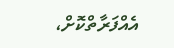އެއްފަރާތްކޮށް،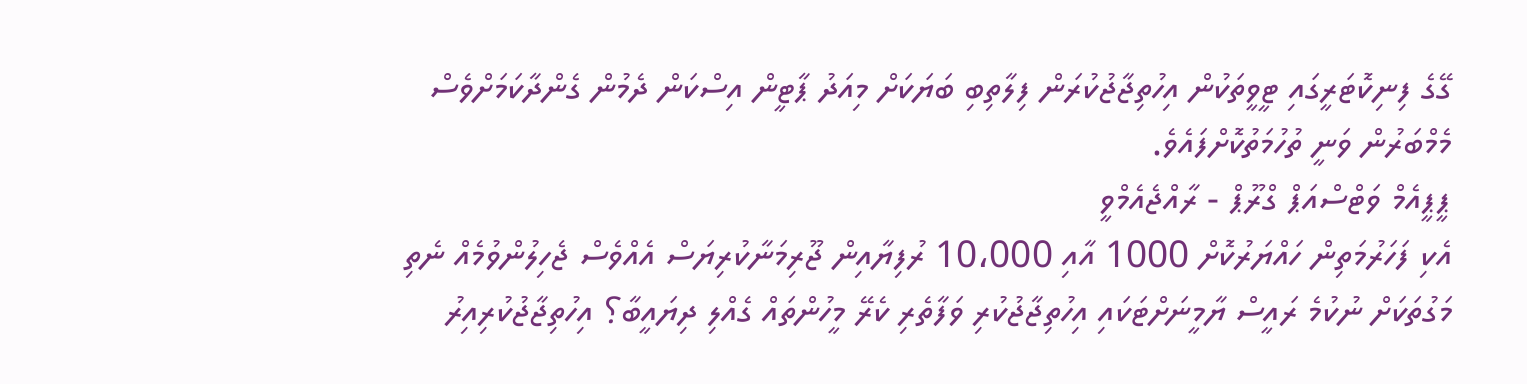ގޭގެ ފިނިކޮޓަރީގައި ޓީވީތަކުން އިހުތިޖާޖުކުރަން ފިލާތިބި ބަޔަކަށް މިއަދު ޕާޓީން އިސްކަން ދެމުން ގެންދާކަމަށްވެސް މެމްބަރުން ވަނީ ތުހުމަތުކޮށްފައެވެ.
ޕީޕީއެމް ވަޓްސްއަޕް ގްރޫޕް - ރާއްޖެއެމްވީ
އެކި ފަހަރުމަތިން ހައްޔަރުކޮށް 1000 އާއި 10،000 ރުފިޔާއިން ޖޫރިމަނާކުރިޔަސް އެއްވެސް ޖެހިލުންވުމެއް ނެތި މަގުތަކަށް ނުކުމެ ރައީސް ޔާމީނަށްޓަކައި އިހުތިޖާޖުކުރި ވަފާތެރި ކެރޭ މީހުންތައް ގެއްލި ދިޔައީބާ؟ އިހުތިޖާޖުކުރިއިރު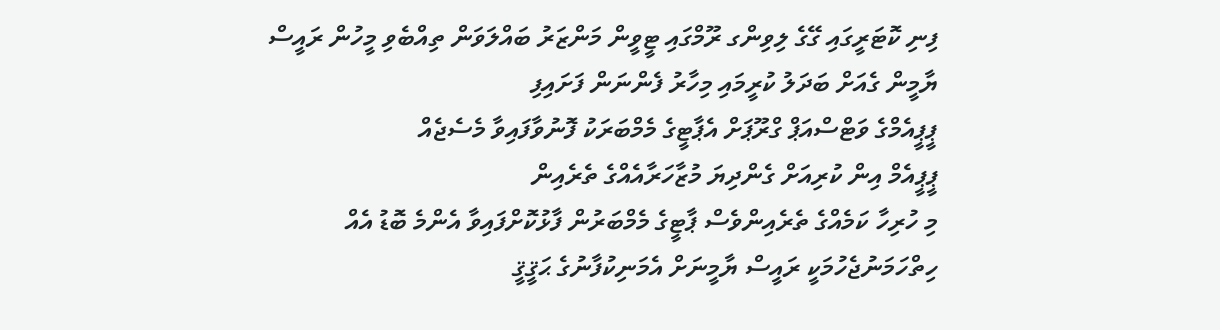ފިނި ކޮޓަރީގައި ގޭގެ ލިވިންގ ރޫމްގައި ޓީވީން މަންޒަރު ބައްލަވަން ތިއްބެވި މީހުން ރައީސް ޔާމީން ގެއަށް ބަދަލު ކުރީމައި މިހާރު ފެންނަން ފަށައިފި
ޕީޕީއެމްގެ ވަޓްސްއަޕް ގްރޫޕަށް އެޕާޓީގެ މެމްބަރަކު ފޮނުވާފައިވާ މެސެޖެއް
ޕީޕީއެމް އިން ކުރިއަށް ގެންދިޔަ މުޒާހަރާއެއްގެ ތެރެއިން
މި ހުރިހާ ކަމެއްގެ ތެރެއިންވެސް ޕާޓީގެ މެމްބަރުން ފާޅުކޮށްފައިވާ އެންމެ ބޮޑު އެއް ހިތްހަމަނުޖެހުމަކީ ރައީސް ޔާމީނަށް އެމަނިކުފާނުގެ ޙަޤީޤީ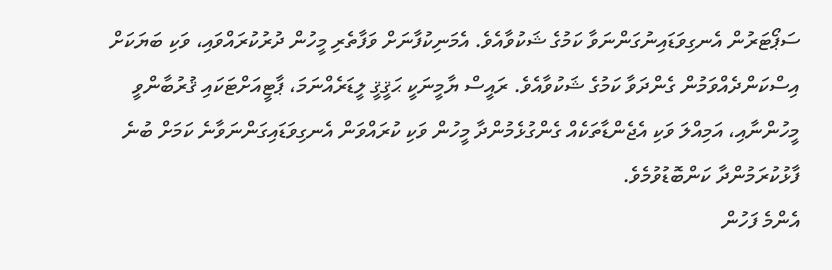ސަޕޯޓަރުން އެނގިވަޑައިނުގަންނަވާ ކަމުގެ ޝަކުވާއެވެ. އެމަނިކުފާނަށް ވަފާތެރި މީހުން ދުރުކުރައްވައި، ވަކި ބަޔަކަށް އިސްކަންދެއްވަމުން ގެންދަވާ ކަމުގެ ޝަކުވާއެވެ. ރައީސް ޔާމީނަކީ ޙަޤީޤީ ލީޑަރެއްނަމަ، ޕާޓީއަށްޓަކައި ޤުރުބާންވީ މީހުންނާއި، އަމިއްލަ ވަކި އެޖެންޑާތަކެއް ގެންގުޅެމުންދާ މީހުން ވަކި ކުރައްވަން އެނގިވަޑައިގަންނަވާނެ ކަމަށް ބުނެ ފާޅުކުރަމުންދާ ކަންބޮޑުވުމެވެ.
އެންމެ ފަހުން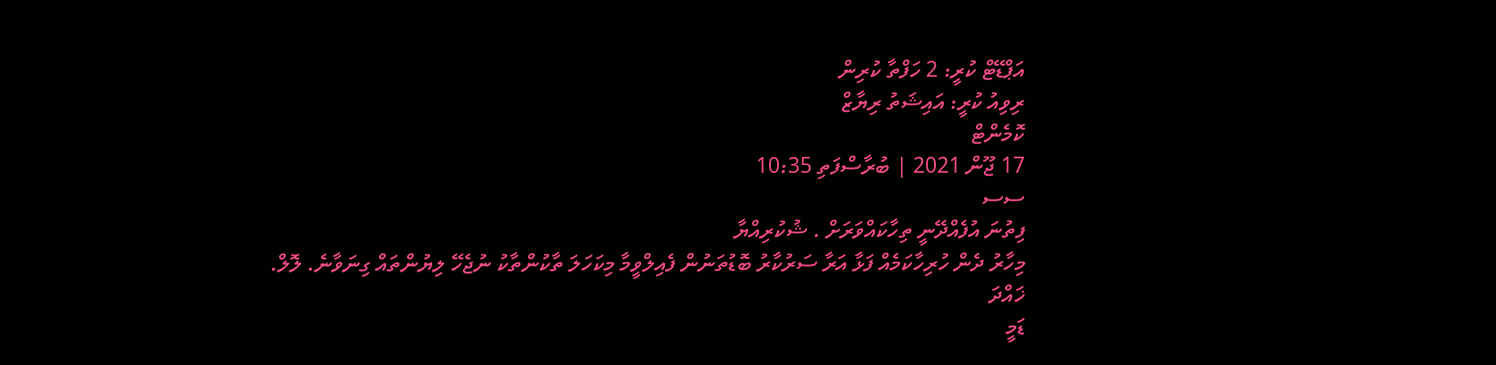އަޕްޑޭޓް ކުރީ: 2 ހަފްތާ ކުރިން
ރިވިއު ކުރީ: އައިޝަތު ރިޔާޒް
ކޮމެންޓް
17 ޖޫން 2021 | ބުރާސްފަތި 10:35
ސސ
ފިތުނަ އުފެއްދޭނީ ތިހާކައްވަރަށް . ޝުކުރިއްޔާ
މިހާރު ދެން ހުރިހާކަމެއް ފަޅާ އަރާ ސަރުކާރު ބޮޑުތަނުން ފެއިލްވީމާ މިކަހަލަ ތާކުންތާކު ނުޖެހޭ ލިޔުންތައް ގިނަވާނެ. ލޮލް.
ޚައްދަ
ޑަމީ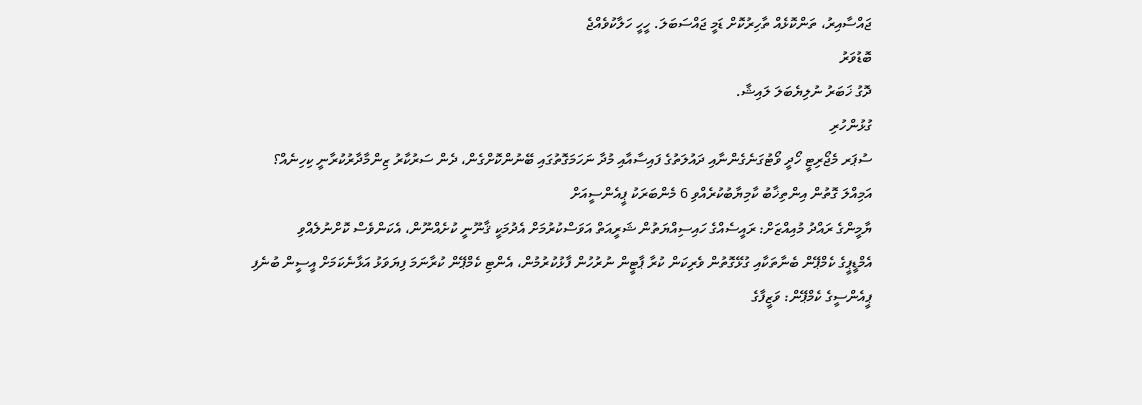ޖައްސާއިރު، ތަންކޮޅެއް ތާހިރުކޮށް ޑަމީ ޖައްސަބަލަ. ހީހީ ހަލާކުވެއްޖެ
ބޮޑުވަރު
ދޮގު ޚަބަރު ނުލިޔެބަލަ ލައިޝާ.
ގުޅުންހުރި
ސުޕަރ މެޖޯރިޓީ ހޯދީ ވޯޓުގަނެގެންނާއި ދައުލަތުގެ ފައިސާއާއި މުދާ ނަހަމަގޮތުގައި ބޭނުންކޮށްގެން، ދެން ސަރުކާރު ޒިންމާދާރުކުރާނީ ކިހިނެއް؟
އަމިއްލަ ގޮތުން އިންތިޚާބު ކާމިޔާބުކުރެއްވި 6 މެންބަރަކު ޕީއެންސީއަށް
ޔާމީންގެ ރައްދު މުއިއްޒަށް: ރައީސެއްގެ ހައިސިއްޔަތުން ޝަރީއަތް އަވަސްކުރުމަށް އެދުމަކީ ޤާނޫނީ ކުށެއްނޫން، އެކަންވެސް ކޮށްނުލެއްވި
އެމްޑީޕީގެ ކެމްޕޭން ބެނާތަކާއި ގުޅޭގޮތުން ވެރިކަން ކުރާ ޕާޓީން ނުރުހުން ފާޅުކުރުމުން، އެންޓި ކެމްޕޭން ކުރާނަމަ ފިޔަވަޅު އަޅާނެކަމަށް އީސީން ބުނެފި
ޕީއެންސީގެ ކެމްޕޭން: ވަޒީފާގެ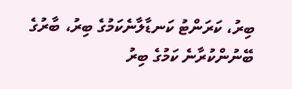ބިރު، ކަރަންޓު ކަނޑާލާނެކަމުގެ ބިރު، ބާރުގެ ބޭނުންކުރާނެ ކަމުގެ ބިރު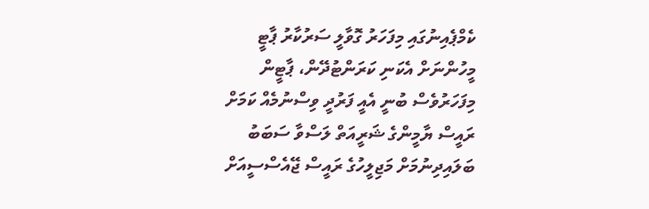ކެމްޕެއިނުގައި މިފަހަރު ގޮވާލީ ސަރުކާރު ޕާޓީ މީހުންނަށް އެކަނި ކަރަންޓުދޭން، ޕާޓީން މިފަހަރުވެސް ބުނީ އެއީ ފަރުދީ ވިސްނުމެއް ކަމަށް
ރައީސް ޔާމީންގެ ޝަރީއަތް ލަސްވާ ސަބަބު ބަލައިދިނުމަށް މަޖިލީހުގެ ރައީސް ޖޭއެސްސީއަށް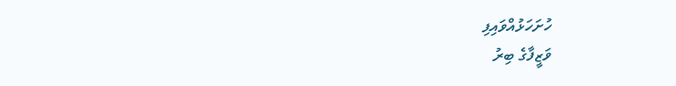ހުށަހަޅުއްވައިފި
ވަޒީފާގެ ބިރު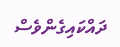ދައްކައިގެންވެސް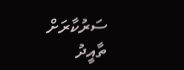ސަރުކާރަށް ތާއީދު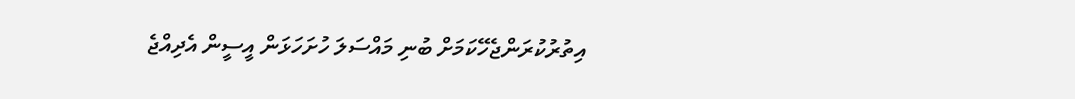އިތުރުކުރަންޖެހޭކަމަށް ބުނި މައްސަލަ ހުށަހަޅަން އީސީން އެދިއްޖެ